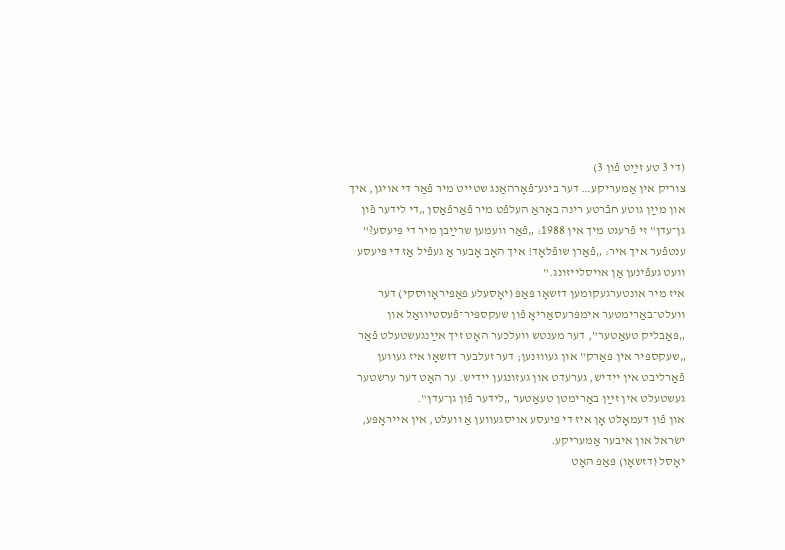(די 3 טע זײַט פֿון 3)
צוריק אין אַמעריקע… דער בינע־פֿאָרהאַנג שטייט מיר פֿאַר די אויגן, איך און מײַן גוטע חבֿרטע רינה באָראַ העלפֿט מיר פֿאַרפֿאַסן „די לידער פֿון גן־עדן‟ זי פֿרעגט מיך אין 1988: „פֿאַר וועמען שרײַבן מיר די פּיעסע?‟
ענטפֿער איך איר: „פֿאַרן שופֿלאָד! איך האָב אָבער אַ געפֿיל אַז די פּיעסע וועט געפֿינען אַן אויסלייזונג.‟
איז מיר אונטערגעקומען דזשאָו פּאַפּ (יאָסעלע פּאַפּיראָווסקי) דער וועלט־באַרימטער אימפּרעסאַריאָ פֿון שעקספּיר־פֿעסטיוואַל און „פּאַבליק טעאַטער‟, דער מענטש וועלכער האָט זיך אײַנגעשטעלט פֿאַר „שעקספּיר אין פּאַרק‟ און געוווּנען; דער זעלבער דזשאָו איז געווען פֿאַרליבט אין ייִדיש, גערעדט און געזונגען ייִדיש. ער האָט דער ערשטער געשטעלט אין זײַן באַרימטן טעאַטער „לידער פֿון גן־עדן‟.
און פֿון דעמאָלט אָן איז די פּיעסע אויסגעווען אַ וועלט, אין אייראָפּע, ישׂראל און איבער אַמעריקע.
יאָסל (דזשאָו) פּאַפּ האָט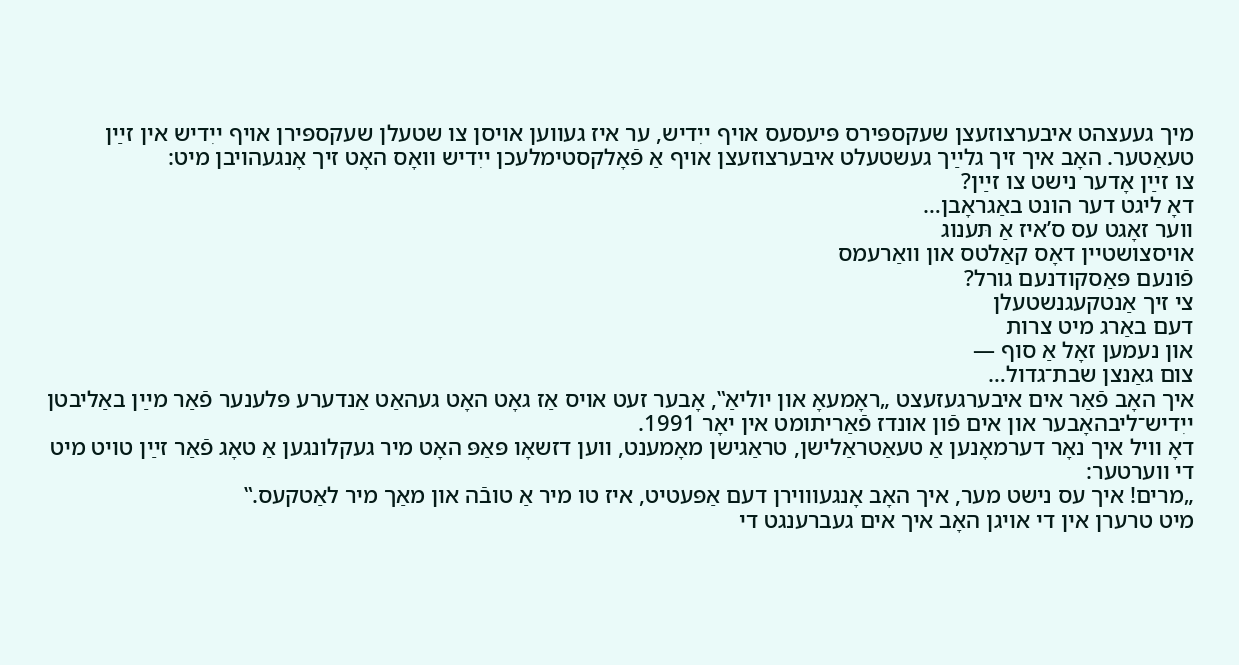מיך געעצהט איבערצוזעצן שעקספּירס פּיעסעס אויף ייִדיש, ער איז געווען אויסן צו שטעלן שעקספּירן אויף ייִדיש אין זײַן טעאַטער. האָב איך זיך גלײַך געשטעלט איבערצוזעצן אויף אַ פֿאָלקסטימלעכן ייִדיש וואָס האָט זיך אָנגעהויבן מיט:
צו זײַן אָדער נישט צו זײַן?
דאָ ליגט דער הונט באַגראָבן…
ווער זאָגט עס ס’איז אַ תּענוג
אויסצושטיין דאָס קאַלטס און וואַרעמס
פֿונעם פּאַסקודנעם גורל?
צי זיך אַנטקעגנשטעלן
דעם באַרג מיט צרות
און נעמען זאָל אַ סוף —
צום גאַנצן שבת־גדול…
איך האָב פֿאַר אים איבערגעזעצט „ראָמעאָ און יוליאַ‟, אָבער זעט אויס אַז גאָט האָט געהאַט אַנדערע פּלענער פֿאַר מײַן באַליבטן ייִדיש־ליבהאָבער און אים פֿון אונדז פֿאַריתומט אין יאָר 1991.
דאָ וויל איך נאָר דערמאָנען אַ טעאַטראַלישן, טראַגישן מאָמענט, ווען דזשאָו פּאַפּ האָט מיר געקלונגען אַ טאָג פֿאַר זײַן טויט מיט די ווערטער:
„מרים! איך עס נישט מער, איך האָב אָנגעוווירן דעם אַפּעטיט, איז טו מיר אַ טובֿה און מאַך מיר לאַטקעס.‟
מיט טרערן אין די אויגן האָב איך אים געברענגט די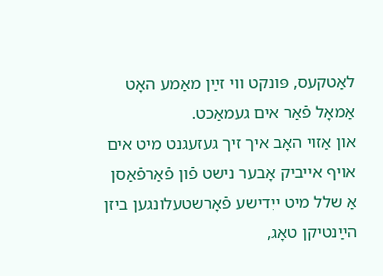לאַטקעס, פּונקט ווי זײַן מאַמע האָט אַמאָל פֿאַר אים געמאַכט.
און אַזוי האָב איך זיך געזעגנט מיט אים אויף אייביק אָבער נישט פֿון פֿאַרפֿאַסן אַ שלל מיט ייִדישע פֿאָרשטעלונגען ביזן הײַנטיקן טאָג,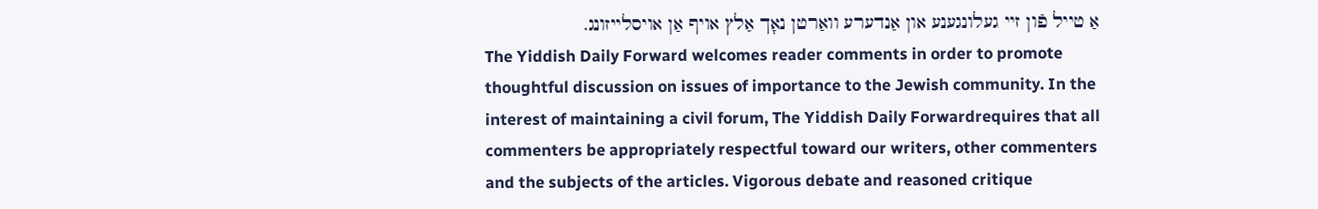אַ טייל פֿון זיי געלונגענע און אַנדערע וואַרטן נאָך אַלץ אויף אַן אויסלייזונג.
The Yiddish Daily Forward welcomes reader comments in order to promote thoughtful discussion on issues of importance to the Jewish community. In the interest of maintaining a civil forum, The Yiddish Daily Forwardrequires that all commenters be appropriately respectful toward our writers, other commenters and the subjects of the articles. Vigorous debate and reasoned critique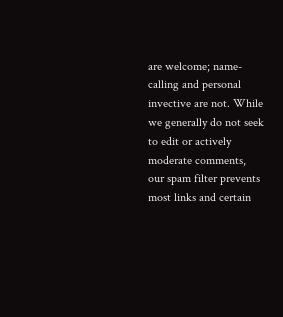are welcome; name-calling and personal invective are not. While we generally do not seek to edit or actively moderate comments, our spam filter prevents most links and certain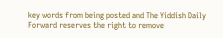key words from being posted and The Yiddish Daily Forward reserves the right to remove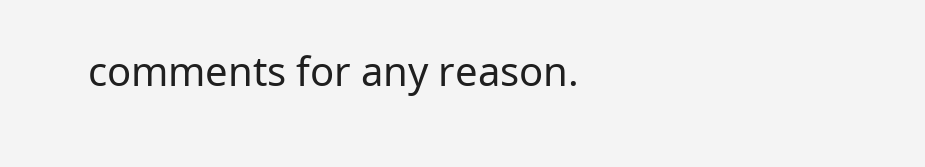comments for any reason.